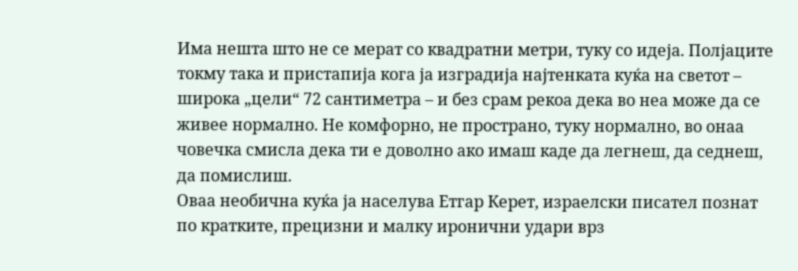Има нешта што не се мерат со квадратни метри, туку со идеја. Полјаците токму така и пристапија кога ја изградија најтенката куќа на светот – широка „цели“ 72 сантиметра – и без срам рекоа дека во неа може да се живее нормално. Не комфорно, не пространо, туку нормално, во онаа човечка смисла дека ти е доволно ако имаш каде да легнеш, да седнеш, да помислиш.
Оваа необична куќа ја населува Етгар Керет, израелски писател познат по кратките, прецизни и малку иронични удари врз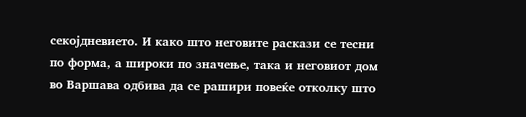секојдневието. И како што неговите раскази се тесни по форма, а широки по значење, така и неговиот дом во Варшава одбива да се рашири повеќе отколку што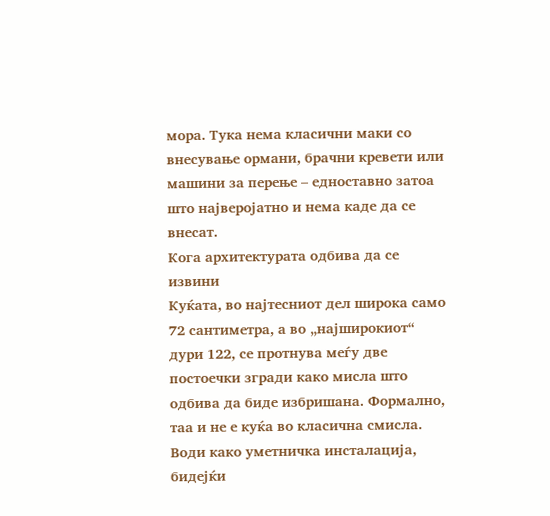мора. Тука нема класични маки со внесување ормани, брачни кревети или машини за перење – едноставно затоа што најверојатно и нема каде да се внесат.
Кога архитектурата одбива да се извини
Куќата, во најтесниот дел широка само 72 сантиметра, а во „најширокиот“ дури 122, се протнува меѓу две постоечки згради како мисла што одбива да биде избришана. Формално, таа и не е куќа во класична смисла. Води како уметничка инсталација, бидејќи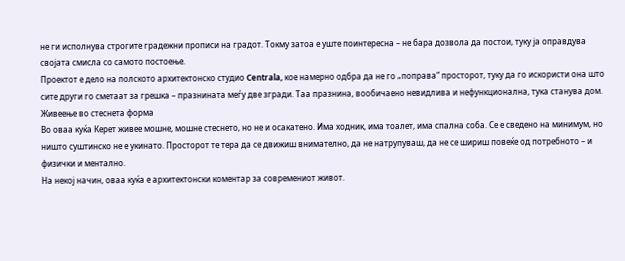не ги исполнува строгите градежни прописи на градот. Токму затоа е уште поинтересна – не бара дозвола да постои, туку ја оправдува својата смисла со самото постоење.
Проектот е дело на полското архитектонско студио Centrala, кое намерно одбра да не го „поправа“ просторот, туку да го искористи она што сите други го сметаат за грешка – празнината меѓу две згради. Таа празнина, вообичаено невидлива и нефункционална, тука станува дом.
Живеење во стеснета форма
Во оваа куќа Керет живее мошне, мошне стеснето, но не и осакатено. Има ходник, има тоалет, има спална соба. Се е сведено на минимум, но ништо суштинско не е укинато. Просторот те тера да се движиш внимателно, да не натрупуваш, да не се шириш повеќе од потребното – и физички и ментално.
На некој начин, оваа куќа е архитектонски коментар за современиот живот.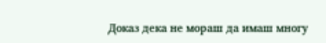Доказ дека не мораш да имаш многу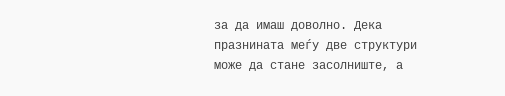за да имаш доволно. Дека празнината меѓу две структури може да стане засолниште, а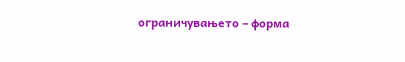ограничувањето – форма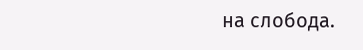на слобода.